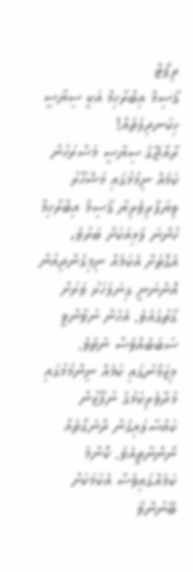ރިޕޯޓް
ޤާސިމް އިބްރާހިމް އަކީ ސިޔާސީ ހިކަނދިފަތެއް!
ރާއްޖޭގެ ސިޔާސީ މަސްރަހުން ކަމެއް ނިމުމުގައި މަޝްހޫރު ވިޔަފާރިވެރިޔާ ޤާސިމް އިބްރާހިމް ހުންނަ ފަޅިއަކަށް ބަރުވެ، އެގޮތަށް އެކަމެއް ނިމިގެންދިއުން އޮންނަނީ ގިނަފަހަރު ވަރަށް ގާތުގައެވެ. އެހެން ނުވާންވީ ސަބަބެއްވެސް ނެތެވެ. މިޒަމާނުގައި ކަމެއް ނިންމުމުގައި މުދާވެރިކަމުގެ ނުފޫޒުން ކައްސާލައިގެން ދާނެގޮތެއް ނޯންނާތީއެވެ. ކޮންމެ ކަމެއްގައިވެސް އެކަމަކަށް ބޭނުންވާ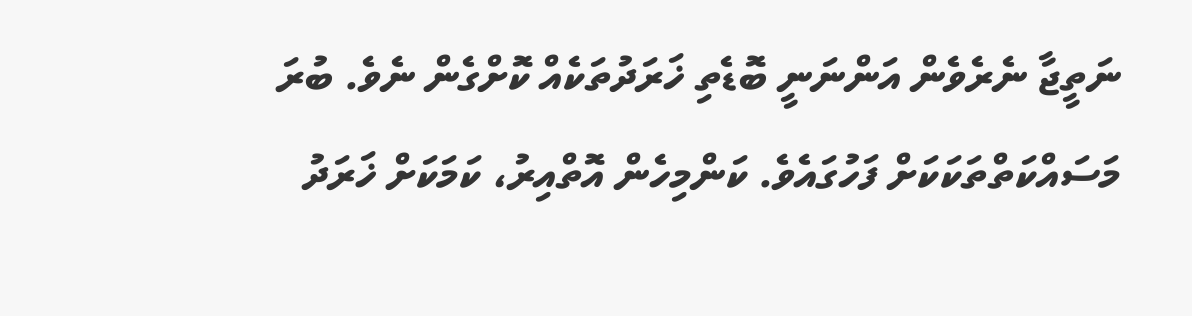ނަތީޖާ ނެރެވެން އަންނަނީ ބޮޑެތި ޚަރަދުތަކެއް ކޮށްގެން ނެވެ. ބުރަ މަސައްކަތްތަކަކަށް ފަހުގައެވެ. ކަންމިހެން އޮތްއިރު، ކަމަކަށް ޚަރަދު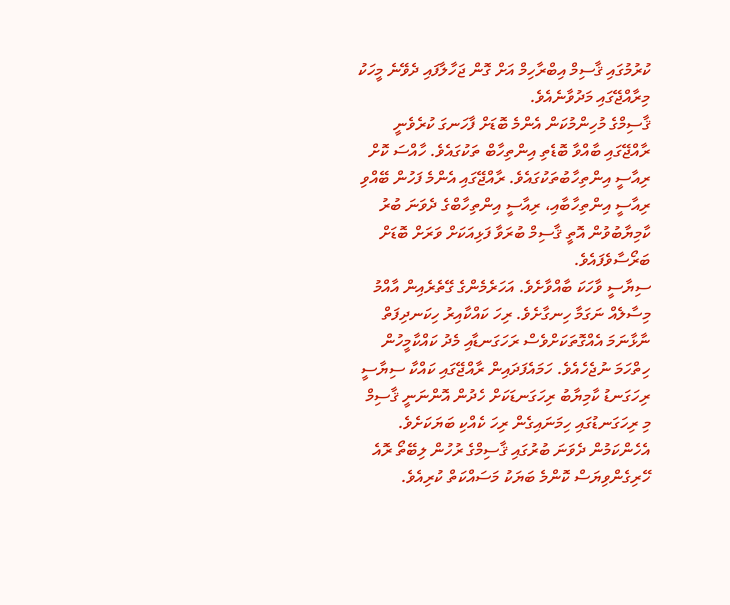ކުރުމުގައި ޤާސިމް އިބްރާހިމް އަށް ގޮން ޖަހާލާފައި ދެވޭނެ މީހަކު މިރާއްޖޭގައި މަދުވާނެއެވެ.
ޤާސިމްގެ މުހިންމުކަން އެންމެ ބޮޑަށް ފާހަނގަ ކުރެވެނީ ރާއްޖޭގައި ބާއްވާ ބޮޑެތި އިންތިހާބް ތަކުގައެވެ. ހާއްސަ ކޮށް ރިއާސީ އިންތިހާބުތަކުގައެވެ. ރާއްޖޭގައި އެންމެ ފަހުން ބޭއްވި ރިއާސީ އިންތިހާބާއި، ރިއާސީ އިންތިހާބްގެ ދެވަނަ ބުރު ކާމިޔާބުވުން އޮތީ ޤާސިމް ބުރަވާ ފަޅިއަކަށް ވަރަށް ބޮޑަށް ބަރޯސާވެފައެވެ.
ސިޔާސީ ވާހަކަ ބާއްވާށެވެ. އަހަރެމެންގެ ގޭތެރެއިން އާއްމު މިސާލެއް ނަގަމާ ހިނގާށެވެ. ރިހަ ކައްކާއިރު ހިކަނދިފަތް ނާޅާނަމަ އެއްގޮތަކަށްވެސް ރަހަގަނޑާއި މެދު ކައްކާމީހުން ހިތްހަމަ ނުޖެހެއެވެ. ހަމައެފަދައިން ރާއްޖޭގައި ކައްކާ ސިޔާސީ ރިހަގަނޑު ކާމިޔާބު ރިހަގަނޑަކަށް ހެދުން އޮންނަނީ ޤާސިމް މި ރިހަގަނޑުގައި ހިމަނައިގެން ރިހަ ކެއްކި ބަޔަކަށެވެ.
އެހެންކަމުން ދެވަނަ ބުރުގައި ޤާސިމްގެ ރުހުން ލިބޭތޯ ރޮއެ ހޭރިގެންވިޔަސް ކޮންމެ ބަޔަކު މަސައްކަތް ކުރިއެވެ.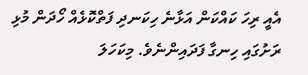އެއީ ރިހަ ކައްކަން އަޅާނެ ހިކަނދި ފަތްކޮޅެއް ހޯދަން މުޅި ރަށުގައި ހިނގާ ފަދައިންނެވެ. މިކަހަލަ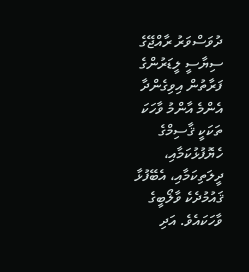ދުވަސްވަރު ރާއްޖޭގެ ސިޔާސީ ލީޑަރުންގެ ފަރާތުން އިވިގެންދާ އެންމެ އާންމު ވާހަކަ ތަކަކީ ޤާސިމްގެ ހެޔޮފުޅުކަމާއި، ދީލަތިކަމާއި، އެބޭފުޅާ ޤައުމުދެކެ ވާލޯބީގެ ވާހަކައެވެ. އަދި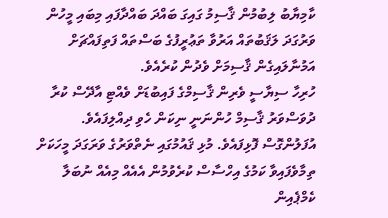ކާމިޔާބު ލިބުމުން ޤާސިމު ގައިގަ ބައްދަ ބައްދާފައި މިބައި މީހުން ވަރުގަދަ ލަޤަބުތައް އަރުވާ ތަޢުރީފުގެ ބަސްތައް ފަތިފައްޗަށް އަމުނާލައިގެން ޤާސިމަށް ވެދުން ކުރެއެވެ.
ހުރިހާ ސިޔާސީ ވެރިން ޤާސިމްގެ ފައިބުޑަށް ވެއްޓި އާދޭސް ކުރާ ދުވަސްވަރު ޤާސިމް ހުންނަނީ ނިކަން ހެވި ދިއްލިފައެވެ. އުފަލުންގޮސް ފޮޅިފައެވެ. މުޅި ޤައުމުގައި ނެތްވަރުގެ ވަރަގަދަ މީހަކަށް ތިމާވެފައިވާ ކަމުގެ އިހްސާސް ކުރެވުމުން އެއެއް މިއެއް ނުބަލާ ކެމްޕެއިން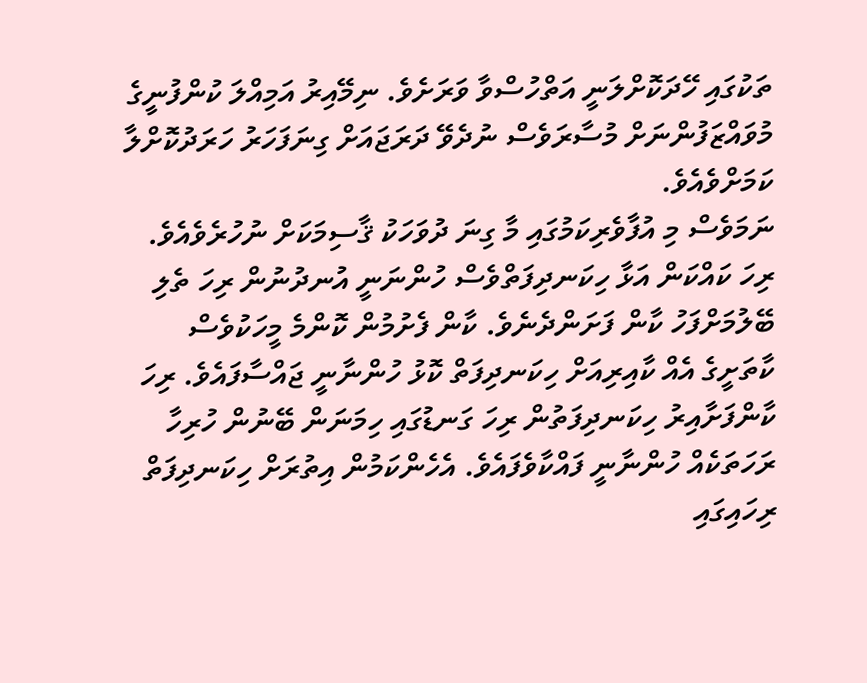ތަކުގައި ހޭދަކޮށްލަނީ އަތްހުސްވާ ވަރަށެވެ. ނިމޭއިރު އަމިއްލަ ކުންފުނީގެ މުވައްޒަފުންނަށް މުސާރަވެސް ނުދެވޭ ދަރަޖައަށް ގިނަފަހަރު ހަރަދުކޮށްލާ ކަމަށްވެއެވެ.
ނަމަވެސް މި އުފާވެރިކަމުގައި މާ ގިނަ ދުވަހަކު ޤާސިމަކަށް ނުހުރެވެއެވެ.
ރިހަ ކައްކަން އަޅާ ހިކަނދިފަތްވެސް ހުންނަނީ އުނދުނުން ރިހަ ތެލި ބޭލުމަށްފަހު ކާން ފަށަންދެނެވެ. ކާން ފެށުމުން ކޮންމެ މީހަކުވެސް ކާތަށީގެ އެއް ކާއިރިއަށް ހިކަނދިފަތް ކޮޅު ހުންނާނީ ޖައްސާފައެވެ. ރިހަ ކާންފަށާއިރު ހިކަނދިފަތުން ރިހަ ގަނޑުގައި ހިމަނަން ބޭނުން ހުރިހާ ރަހަތަކެއް ހުންނާނީ ފައްކާވެފައެވެ. އެހެންކަމުން އިތުރަށް ހިކަނދިފަތް ރިހައިގައި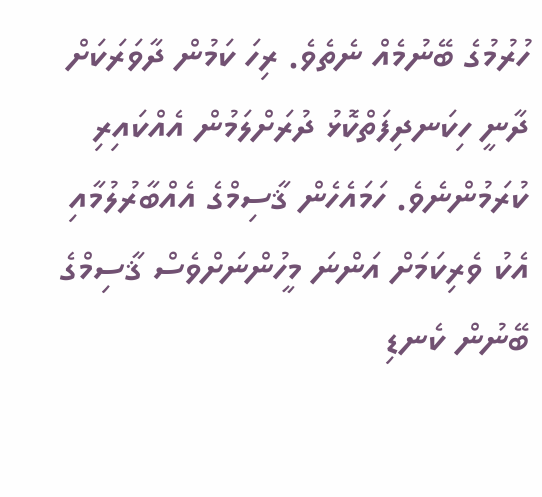ހުރުމުގެ ބޭނުމެއް ނެތެވެ. ރިހަ ކަމުން ދާވަރަކަށް ދާނީ ހިކަނދިފަތްކޮޅު ދުރަށްލަމުން އެއްކައިރި ކުރަމުންނެވެ. ހަމައެހެން ޤާސިމްގެ އެއްބާރުލުމާއި އެކު ވެރިކަމަށް އަންނަ މީހުންނަށްވެސް ޤާސިމްގެ ބޭނުން ކެނޑި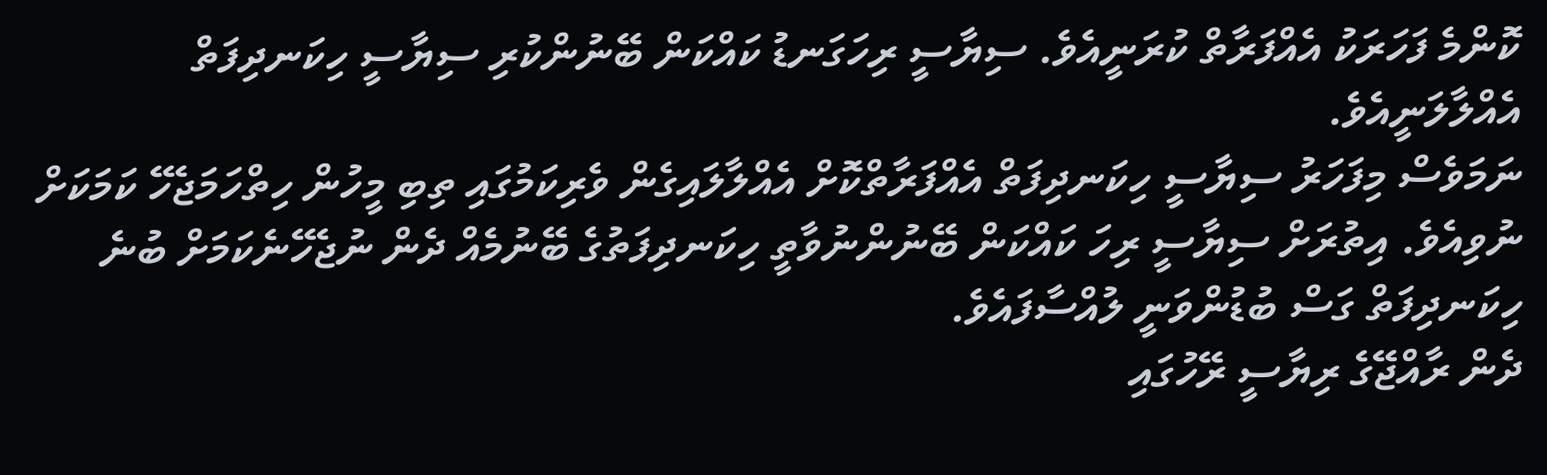ކޮންމެ ފަހަރަކު އެއްފަރާތް ކުރަނީއެވެ. ސިޔާސީ ރިހަގަނޑު ކައްކަން ބޭނުންކުރި ސިޔާސީ ހިކަނދިފަތް އެއްލާލަނީއެވެ.
ނަމަވެސް މިފަހަރު ސިޔާސީ ހިކަނދިފަތް އެއްފަރާތްކޮށް އެއްލާލައިގެން ވެރިކަމުގައި ތިބި މީހުން ހިތްހަމަޖެހޭ ކަމަކަށް ނުވިއެވެ. އިތުރަށް ސިޔާސީ ރިހަ ކައްކަން ބޭނުންނުވާތީ ހިކަނދިފަތުގެ ބޭނުމެއް ދެން ނުޖެހޭނެކަމަށް ބުނެ ހިކަނދިފަތް ގަސް ބުޑުންވަނީ ލުއްސާފައެވެ.
ދެން ރާއްޖޭގެ ރިޔާސީ ރޭހުގައި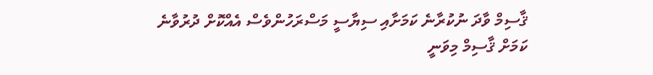ޤާސިމް ވާދަ ނުކުރާނެ ކަމަށާއި ސިޔާސީ މަސްރަހުންވެސް އެއްކޮށް ދުރުވާނެ ކަމަށް ޤާސިމް މިވަނީ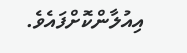އިއުލާންކޮށްފައެވެ.